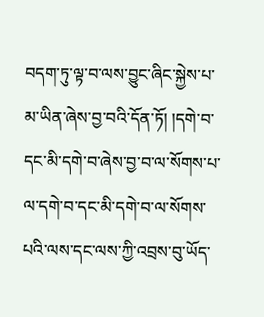བདག་ཏུ་ལྟ་བ་ལས་བྱུང་ཞིང་སྐྱེས་པ་མ་ཡིན་ཞེས་བྱ་བའི་དོན་ཏོ། །དགེ་བ་དང་མི་དགེ་བ་ཞེས་བྱ་བ་ལ་སོགས་པ་ལ་དགེ་བ་དང་མི་དགེ་བ་ལ་སོགས་པའི་ལས་དང་ལས་ཀྱི་འབྲས་བུ་ཡོད་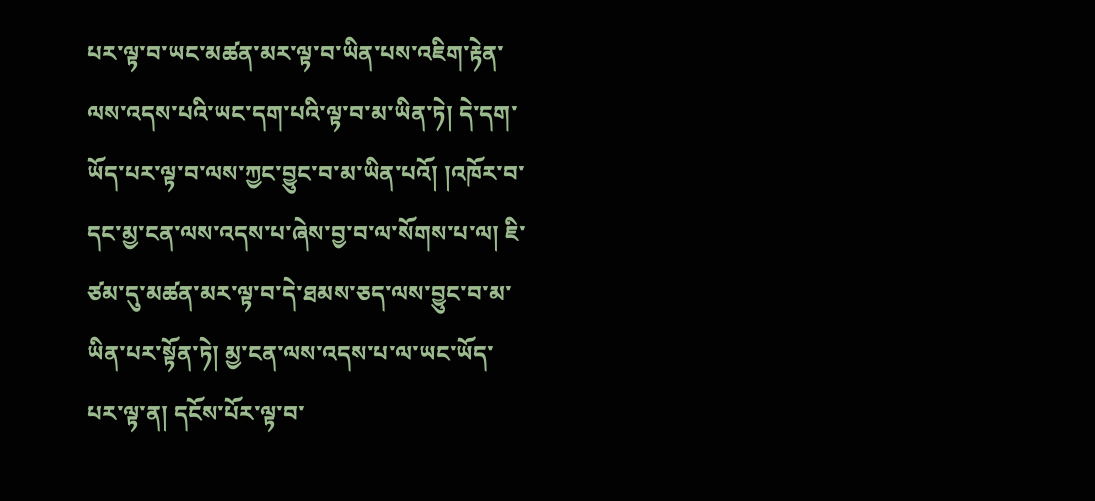པར་ལྟ་བ་ཡང་མཚན་མར་ལྟ་བ་ཡིན་པས་འཇིག་རྟེན་ལས་འདས་པའི་ཡང་དག་པའི་ལྟ་བ་མ་ཡིན་ཏེ། དེ་དག་ཡོད་པར་ལྟ་བ་ལས་ཀྱང་བྱུང་བ་མ་ཡིན་པའོ། །འཁོར་བ་དང་མྱ་ངན་ལས་འདས་པ་ཞེས་བྱ་བ་ལ་སོགས་པ་ལ། ཇི་ཙམ་དུ་མཚན་མར་ལྟ་བ་དེ་ཐམས་ཅད་ལས་བྱུང་བ་མ་ཡིན་པར་སྟོན་ཏེ། མྱ་ངན་ལས་འདས་པ་ལ་ཡང་ཡོད་པར་ལྟ་ན། དངོས་པོར་ལྟ་བ་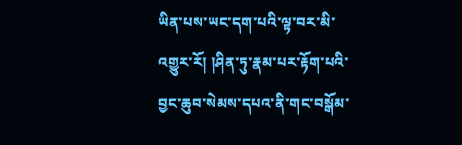ཡིན་པས་ཡང་དག་པའི་ལྟ་བར་མི་འགྱུར་རོ། །ཤིན་ཏུ་རྣམ་པར་རྟོག་པའི་བྱང་ཆུབ་སེམས་དཔའ་ནི་གང་བསྒོམ་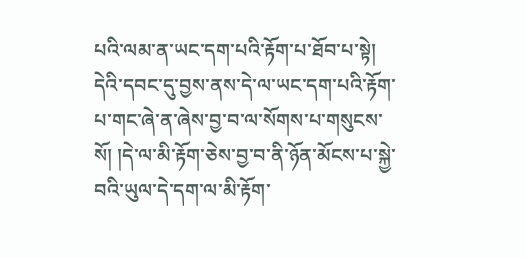པའི་ལམ་ན་ཡང་དག་པའི་རྟོག་པ་ཐོབ་པ་སྟེ། དེའི་དབང་དུ་བྱས་ནས་དེ་ལ་ཡང་དག་པའི་རྟོག་པ་གང་ཞེ་ན་ཞེས་བྱ་བ་ལ་སོགས་པ་གསུངས་སོ། །དེ་ལ་མི་རྟོག་ཅེས་བྱ་བ་ནི་ཉོན་མོངས་པ་སྐྱེ་བའི་ཡུལ་དེ་དག་ལ་མི་རྟོག་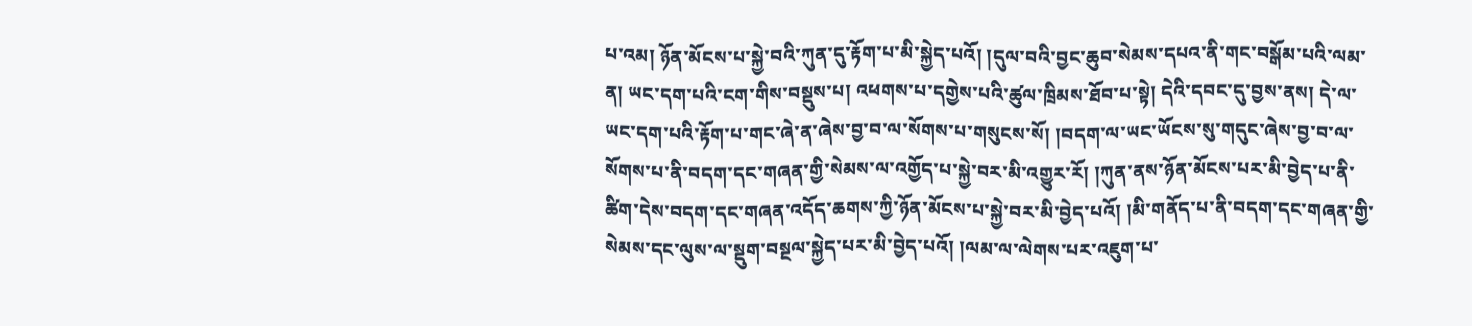པ་འམ། ཉོན་མོངས་པ་སྐྱེ་བའི་ཀུན་དུ་རྟོག་པ་མི་སྐྱེད་པའོ། །དུལ་བའི་བྱང་ཆུབ་སེམས་དཔའ་ནི་གང་བསྒོམ་པའི་ལམ་ན། ཡང་དག་པའི་ངག་གིས་བསྡུས་པ། འཕགས་པ་དགྱེས་པའི་ཚུལ་ཁྲིམས་ཐོབ་པ་སྟེ། དེའི་དབང་དུ་བྱས་ནས། དེ་ལ་ཡང་དག་པའི་རྟོག་པ་གང་ཞེ་ན་ཞེས་བྱ་བ་ལ་སོགས་པ་གསུངས་སོ། །བདག་ལ་ཡང་ཡོངས་སུ་གདུང་ཞེས་བྱ་བ་ལ་སོགས་པ་ནི་བདག་དང་གཞན་གྱི་སེམས་ལ་འགྱོད་པ་སྐྱེ་བར་མི་འགྱུར་རོ། །ཀུན་ནས་ཉོན་མོངས་པར་མི་བྱེད་པ་ནི་ཚིག་དེས་བདག་དང་གཞན་འདོད་ཆགས་ཀྱི་ཉོན་མོངས་པ་སྐྱེ་བར་མི་བྱེད་པའོ། །མི་གནོད་པ་ནི་བདག་དང་གཞན་གྱི་སེམས་དང་ལུས་ལ་སྡུག་བསྔལ་སྐྱེད་པར་མི་བྱེད་པའོ། །ལམ་ལ་ལེགས་པར་འཇུག་པ་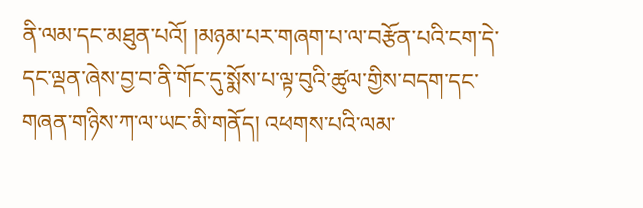ནི་ལམ་དང་མཐུན་པའོ། །མཉམ་པར་གཞག་པ་ལ་བརྩོན་པའི་ངག་དེ་དང་ལྡན་ཞེས་བྱ་བ་ནི་གོང་དུ་སྨོས་པ་ལྟ་བུའི་ཚུལ་གྱིས་བདག་དང་གཞན་གཉིས་ཀ་ལ་ཡང་མི་གནོད། འཕགས་པའི་ལམ་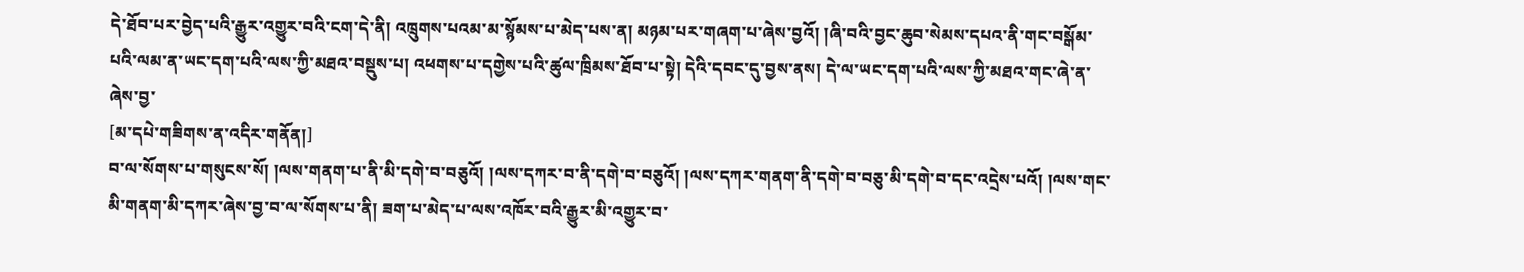དེ་ཐོབ་པར་བྱེད་པའི་རྒྱུར་འགྱུར་བའི་ངག་དེ་ནི། འཁྲུགས་པའམ་མ་སྙོམས་པ་མེད་པས་ན། མཉམ་པར་གཞག་པ་ཞེས་བྱའོ། །ཞི་བའི་བྱང་ཆུབ་སེམས་དཔའ་ནི་གང་བསྒོམ་པའི་ལམ་ན་ཡང་དག་པའི་ལས་ཀྱི་མཐའ་བསྡུས་པ། འཕགས་པ་དགྱེས་པའི་ཚུལ་ཁྲིམས་ཐོབ་པ་སྟེ། དེའི་དབང་དུ་བྱས་ནས། དེ་ལ་ཡང་དག་པའི་ལས་ཀྱི་མཐའ་གང་ཞེ་ན་ཞེས་བྱ་
[མ་དཔེ་གཟིགས་ན་འདིར་གནོན།]
བ་ལ་སོགས་པ་གསུངས་སོ། །ལས་གནག་པ་ནི་མི་དགེ་བ་བཅུའོ། །ལས་དཀར་བ་ནི་དགེ་བ་བཅུའོ། །ལས་དཀར་གནག་ནི་དགེ་བ་བཅུ་མི་དགེ་བ་དང་འདྲེས་པའོ། །ལས་གང་མི་གནག་མི་དཀར་ཞེས་བྱ་བ་ལ་སོགས་པ་ནི། ཟག་པ་མེད་པ་ལས་འཁོར་བའི་རྒྱུར་མི་འགྱུར་བ་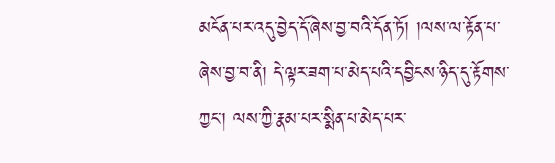མངོན་པར་འདུ་བྱེད་དོ་ཞེས་བྱ་བའི་དོན་ཏོ། །ལས་ལ་རྟོན་པ་ཞེས་བྱ་བ་ནི། དེ་ལྟར་ཟག་པ་མེད་པའི་དབྱིངས་ཉིད་དུ་རྟོགས་ཀྱང་། ལས་ཀྱི་རྣམ་པར་སྨིན་པ་མེད་པར་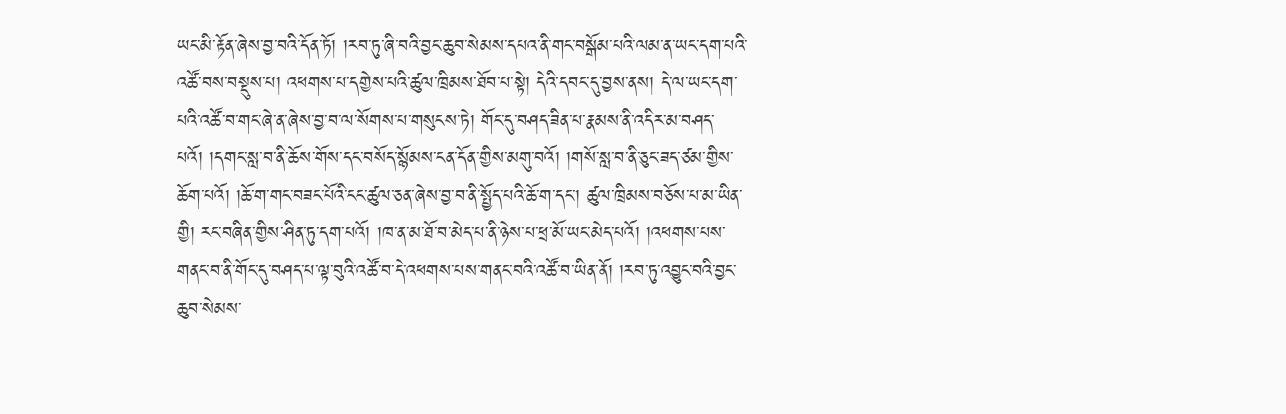ཡང་མི་རྟོན་ཞེས་བྱ་བའི་དོན་ཏོ། །རབ་ཏུ་ཞི་བའི་བྱང་ཆུབ་སེམས་དཔའ་ནི་གང་བསྒོམ་པའི་ལམ་ན་ཡང་དག་པའི་འཚོ་བས་བསྡུས་པ། འཕགས་པ་དགྱེས་པའི་ཚུལ་ཁྲིམས་ཐོབ་པ་སྟེ། དེའི་དབང་དུ་བྱས་ནས། དེ་ལ་ཡང་དག་པའི་འཚོ་བ་གང་ཞེ་ན་ཞེས་བྱ་བ་ལ་སོགས་པ་གསུངས་ཏེ། གོང་དུ་བཤད་ཟིན་པ་རྣམས་ནི་འདིར་མ་བཤད་པའོ། །དགང་སླ་བ་ནི་ཆོས་གོས་དང་བསོད་སྙོམས་ངན་དོན་གྱིས་མགུ་བའོ། །གསོ་སླ་བ་ནི་ཅུང་ཟད་ཙམ་གྱིས་ཆོག་པའོ། །ཆོ་ག་གང་བཟང་པོའི་ངང་ཚུལ་ཅན་ཞེས་བྱ་བ་ནི་སྤྱོད་པའི་ཆོ་ག་དང་། ཚུལ་ཁྲིམས་བཅོས་པ་མ་ཡིན་གྱི། རང་བཞིན་གྱིས་ཤིན་ཏུ་དག་པའོ། །ཁ་ན་མ་ཐོ་བ་མེད་པ་ནི་ཉེས་པ་ཕྲ་མོ་ཡང་མེད་པའོ། །འཕགས་པས་གནང་བ་ནི་གོང་དུ་བཤད་པ་ལྟ་བུའི་འཚོ་བ་དེ་འཕགས་པས་གནང་བའི་འཚོ་བ་ཡིན་ནོ། །རབ་ཏུ་འབྱུང་བའི་བྱང་ཆུབ་སེམས་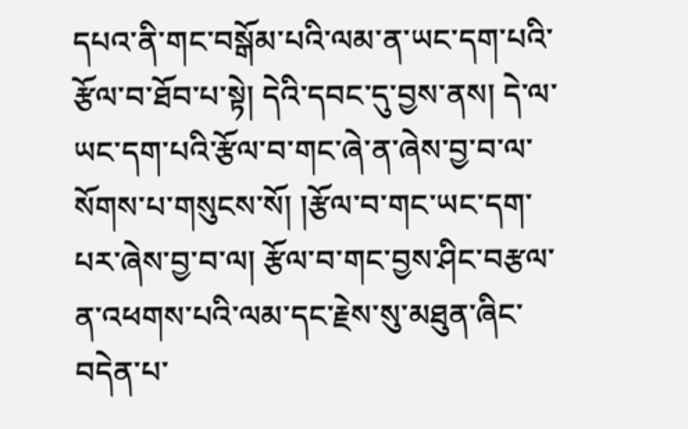དཔའ་ནི་གང་བསྒོམ་པའི་ལམ་ན་ཡང་དག་པའི་རྩོལ་བ་ཐོབ་པ་སྟེ། དེའི་དབང་དུ་བྱས་ནས། དེ་ལ་ཡང་དག་པའི་རྩོལ་བ་གང་ཞེ་ན་ཞེས་བྱ་བ་ལ་སོགས་པ་གསུངས་སོ། །རྩོལ་བ་གང་ཡང་དག་པར་ཞེས་བྱ་བ་ལ། རྩོལ་བ་གང་བྱས་ཤིང་བརྩལ་ན་འཕགས་པའི་ལམ་དང་རྗེས་སུ་མཐུན་ཞིང་བདེན་པ་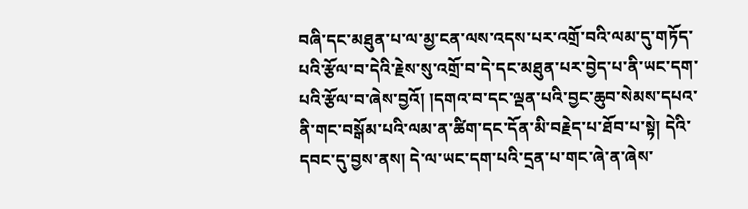བཞི་དང་མཐུན་པ་ལ་མྱ་ངན་ལས་འདས་པར་འགྲོ་བའི་ལམ་དུ་གཏོད་པའི་རྩོལ་བ་དེའི་རྗེས་སུ་འགྲོ་བ་དེ་དང་མཐུན་པར་བྱེད་པ་ནི་ཡང་དག་པའི་རྩོལ་བ་ཞེས་བྱའོ། །དགའ་བ་དང་ལྡན་པའི་བྱང་ཆུབ་སེམས་དཔའ་ནི་གང་བསྒོམ་པའི་ལམ་ན་ཚིག་དང་དོན་མི་བརྗེད་པ་ཐོབ་པ་སྟེ། དེའི་དབང་དུ་བྱས་ནས། དེ་ལ་ཡང་དག་པའི་དྲན་པ་གང་ཞེ་ན་ཞེས་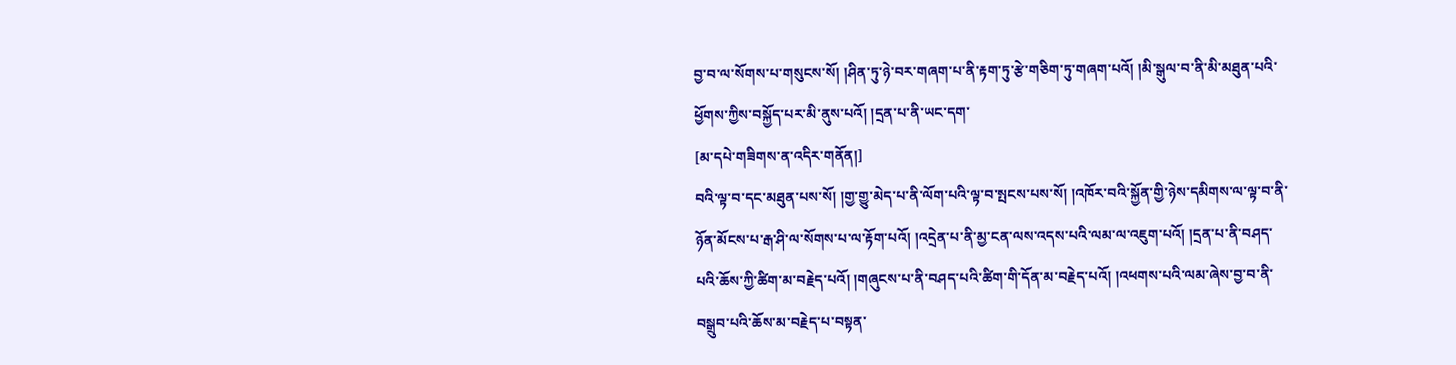བྱ་བ་ལ་སོགས་པ་གསུངས་སོ། །ཤིན་ཏུ་ཉེ་བར་གཞག་པ་ནི་རྟག་ཏུ་རྩེ་གཅིག་ཏུ་གཞག་པའོ། །མི་སྒུལ་བ་ནི་མི་མཐུན་པའི་ཕྱོགས་ཀྱིས་བསྐྱོད་པར་མི་ནུས་པའོ། །དྲན་པ་ནི་ཡང་དག་
[མ་དཔེ་གཟིགས་ན་འདིར་གནོན།]
བའི་ལྟ་བ་དང་མཐུན་པས་སོ། །གྱ་གྱུ་མེད་པ་ནི་ལོག་པའི་ལྟ་བ་སྤངས་པས་སོ། །འཁོར་བའི་སྐྱོན་གྱི་ཉེས་དམིགས་ལ་ལྟ་བ་ནི་ཉོན་མོངས་པ་རྒ་ཤི་ལ་སོགས་པ་ལ་རྟོག་པའོ། །འདྲེན་པ་ནི་མྱ་ངན་ལས་འདས་པའི་ལམ་ལ་འཇུག་པའོ། །དྲན་པ་ནི་བཤད་པའི་ཆོས་ཀྱི་ཚིག་མ་བརྗེད་པའོ། །གཞུངས་པ་ནི་བཤད་པའི་ཚིག་གི་དོན་མ་བརྗེད་པའོ། །འཕགས་པའི་ལམ་ཞེས་བྱ་བ་ནི་བསྒྲུབ་པའི་ཆོས་མ་བརྗེད་པ་བསྟན་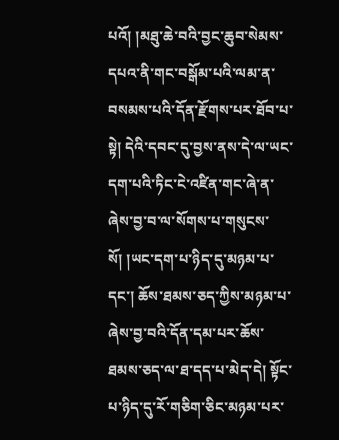པའོ། །མཐུ་ཆེ་བའི་བྱང་ཆུབ་སེམས་དཔའ་ནི་གང་བསྒོམ་པའི་ལམ་ན་བསམས་པའི་དོན་རྫོགས་པར་ཐོབ་པ་སྟེ། དེའི་དབང་དུ་བྱས་ནས་དེ་ལ་ཡང་དག་པའི་ཏིང་ངེ་འཛིན་གང་ཞེ་ན་ཞེས་བྱ་བ་ལ་སོགས་པ་གསུངས་སོ། །ཡང་དག་པ་ཉིད་དུ་མཉམ་པ་དང་། ཆོས་ཐམས་ཅད་ཀྱིས་མཉམ་པ་ཞེས་བྱ་བའི་དོན་དམ་པར་ཆོས་ཐམས་ཅད་ལ་ཐ་དད་པ་མེད་དེ། སྟོང་པ་ཉིད་དུ་རོ་གཅིག་ཅིང་མཉམ་པར་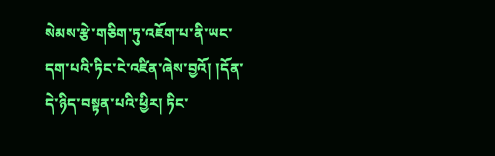སེམས་རྩེ་གཅིག་ཏུ་འཇོག་པ་ནི་ཡང་དག་པའི་ཏིང་ངེ་འཛིན་ཞེས་བྱའོ། །དོན་དེ་ཉིད་བསྟན་པའི་ཕྱིར། ཏིང་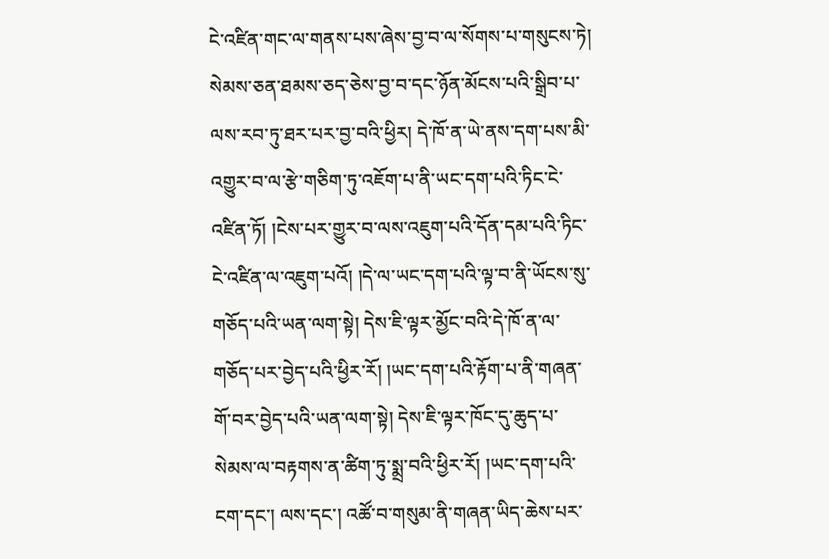ངེ་འཛིན་གང་ལ་གནས་པས་ཞེས་བྱ་བ་ལ་སོགས་པ་གསུངས་ཏེ། སེམས་ཅན་ཐམས་ཅད་ཅེས་བྱ་བ་དང་ཉོན་མོངས་པའི་སྒྲིབ་པ་ལས་རབ་ཏུ་ཐར་པར་བྱ་བའི་ཕྱིར། དེ་ཁོ་ན་ཡེ་ནས་དག་པས་མི་འགྱུར་བ་ལ་རྩེ་གཅིག་ཏུ་འཇོག་པ་ནི་ཡང་དག་པའི་ཏིང་ངེ་འཛིན་ཏོ། །ངེས་པར་གྱུར་བ་ལས་འཇུག་པའི་དོན་དམ་པའི་ཏིང་ངེ་འཛིན་ལ་འཇུག་པའོ། །དེ་ལ་ཡང་དག་པའི་ལྟ་བ་ནི་ཡོངས་སུ་གཅོད་པའི་ཡན་ལག་སྟེ། དེས་ཇི་ལྟར་མྱོང་བའི་དེ་ཁོ་ན་ལ་གཅོད་པར་བྱེད་པའི་ཕྱིར་རོ། །ཡང་དག་པའི་རྟོག་པ་ནི་གཞན་གོ་བར་བྱེད་པའི་ཡན་ལག་སྟེ། དེས་ཇི་ལྟར་ཁོང་དུ་ཆུད་པ་སེམས་ལ་བརྟགས་ན་ཚིག་ཏུ་སྨྲ་བའི་ཕྱིར་རོ། །ཡང་དག་པའི་ངག་དང་། ལས་དང་། འཚོ་བ་གསུམ་ནི་གཞན་ཡིད་ཆེས་པར་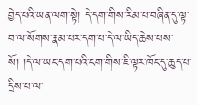བྱེད་པའི་ཡན་ལག་སྟེ། དེ་དག་གིས་རིམ་པ་བཞིན་དུ་ལྟ་བ་ལ་སོགས་རྣམ་པར་དག་པ་དེ་ལ་ཡིད་ཆེས་པས་སོ། །དེ་ལ་ཡང་དག་པའི་ངག་གིས་ཇི་ལྟར་ཁོང་དུ་ཆུད་པ་དྲིས་པ་ལ་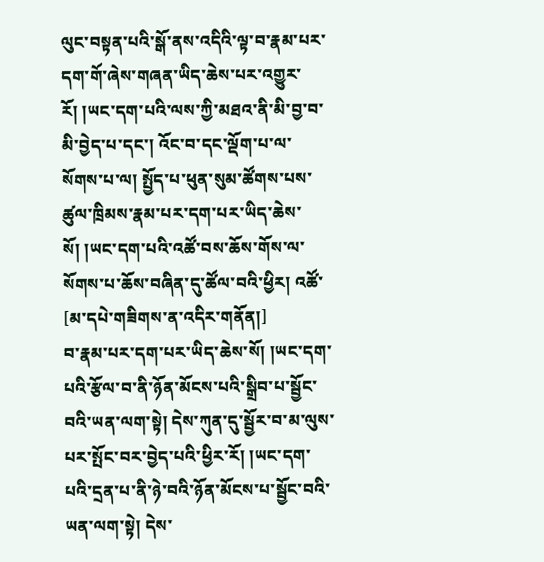ལུང་བསྟན་པའི་སྒོ་ནས་འདིའི་ལྟ་བ་རྣམ་པར་དག་གོ་ཞེས་གཞན་ཡིད་ཆེས་པར་འགྱུར་རོ། །ཡང་དག་པའི་ལས་ཀྱི་མཐའ་ནི་མི་བྱ་བ་མི་བྱེད་པ་དང་། འོང་བ་དང་ལྡོག་པ་ལ་སོགས་པ་ལ། སྤྱོད་པ་ཕུན་སུམ་ཚོགས་པས་ཚུལ་ཁྲིམས་རྣམ་པར་དག་པར་ཡིད་ཆེས་སོ། །ཡང་དག་པའི་འཚོ་བས་ཆོས་གོས་ལ་སོགས་པ་ཆོས་བཞིན་དུ་ཚོལ་བའི་ཕྱིར། འཚོ་
[མ་དཔེ་གཟིགས་ན་འདིར་གནོན།]
བ་རྣམ་པར་དག་པར་ཡིད་ཆེས་སོ། །ཡང་དག་པའི་རྩོལ་བ་ནི་ཉོན་མོངས་པའི་སྒྲིབ་པ་སྦྱོང་བའི་ཡན་ལག་སྟེ། དེས་ཀུན་དུ་སྦྱོར་བ་མ་ལུས་པར་སྤོང་བར་བྱེད་པའི་ཕྱིར་རོ། །ཡང་དག་པའི་དྲན་པ་ནི་ཉེ་བའི་ཉོན་མོངས་པ་སྦྱོང་བའི་ཡན་ལག་སྟེ། དེས་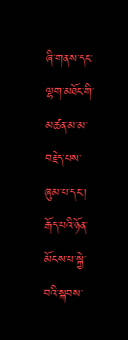ཞི་གནས་དང་ལྷག་མཐོང་གི་མཚན་མ་མ་བརྗེད་པས་ཞུམ་པ་དང་། རྒོད་པའི་ཉོན་མོངས་པ་སྐྱེ་བའི་སྐབས་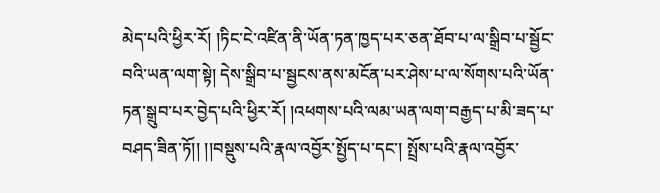མེད་པའི་ཕྱིར་རོ། །ཏིང་ངེ་འཛིན་ནི་ཡོན་ཏན་ཁྱད་པར་ཅན་ཐོབ་པ་ལ་སྒྲིབ་པ་སྦྱོང་བའི་ཡན་ལག་སྟེ། དེས་སྒྲིབ་པ་སྦྱངས་ནས་མངོན་པར་ཤེས་པ་ལ་སོགས་པའི་ཡོན་ཏན་སྒྲུབ་པར་བྱེད་པའི་ཕྱིར་རོ། །འཕགས་པའི་ལམ་ཡན་ལག་བརྒྱད་པ་མི་ཟད་པ་བཤད་ཟིན་ཏོ།། །།བསྡུས་པའི་རྣལ་འབྱོར་སྤྱོད་པ་དང་། སྤྲོས་པའི་རྣལ་འབྱོར་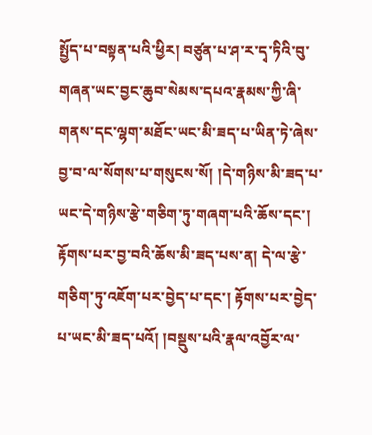སྤྱོད་པ་བསྟན་པའི་ཕྱིར། བཙུན་པ་ཤ་ར་དྭ་ཏིའི་བུ་གཞན་ཡང་བྱང་ཆུབ་སེམས་དཔའ་རྣམས་ཀྱི་ཞི་གནས་དང་ལྷག་མཐོང་ཡང་མི་ཟད་པ་ཡིན་ཏེ་ཞེས་བྱ་བ་ལ་སོགས་པ་གསུངས་སོ། །དེ་གཉིས་མི་ཟད་པ་ཡང་དེ་གཉིས་རྩེ་གཅིག་ཏུ་གཞག་པའི་ཆོས་དང་། རྟོགས་པར་བྱ་བའི་ཆོས་མི་ཟད་པས་ན། དེ་ལ་རྩེ་གཅིག་ཏུ་འཇོག་པར་བྱེད་པ་དང་། རྟོགས་པར་བྱེད་པ་ཡང་མི་ཟད་པའོ། །བསྡུས་པའི་རྣལ་འབྱོར་ལ་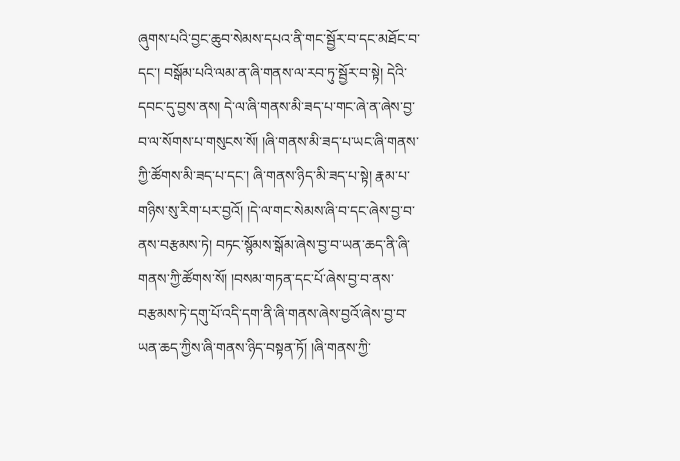ཞུགས་པའི་བྱང་ཆུབ་སེམས་དཔའ་ནི་གང་སྦྱོར་བ་དང་མཐོང་བ་དང་། བསྒོམ་པའི་ལམ་ན་ཞི་གནས་ལ་རབ་ཏུ་སྦྱོར་བ་སྟེ། དེའི་དབང་དུ་བྱས་ནས། དེ་ལ་ཞི་གནས་མི་ཟད་པ་གང་ཞེ་ན་ཞེས་བྱ་བ་ལ་སོགས་པ་གསུངས་སོ། །ཞི་གནས་མི་ཟད་པ་ཡང་ཞི་གནས་ཀྱི་ཚོགས་མི་ཟད་པ་དང་། ཞི་གནས་ཉིད་མི་ཟད་པ་སྟེ། རྣམ་པ་གཉིས་སུ་རིག་པར་བྱའོ། །དེ་ལ་གང་སེམས་ཞི་བ་དང་ཞེས་བྱ་བ་ནས་བརྩམས་ཏེ། བཏང་སྙོམས་སྒོམ་ཞེས་བྱ་བ་ཡན་ཆད་ནི་ཞི་གནས་ཀྱི་ཚོགས་སོ། །བསམ་གཏན་དང་པོ་ཞེས་བྱ་བ་ནས་བརྩམས་ཏེ་དགུ་པོ་འདི་དག་ནི་ཞི་གནས་ཞེས་བྱའོ་ཞེས་བྱ་བ་ཡན་ཆད་ཀྱིས་ཞི་གནས་ཉིད་བསྟན་ཏོ། །ཞི་གནས་ཀྱི་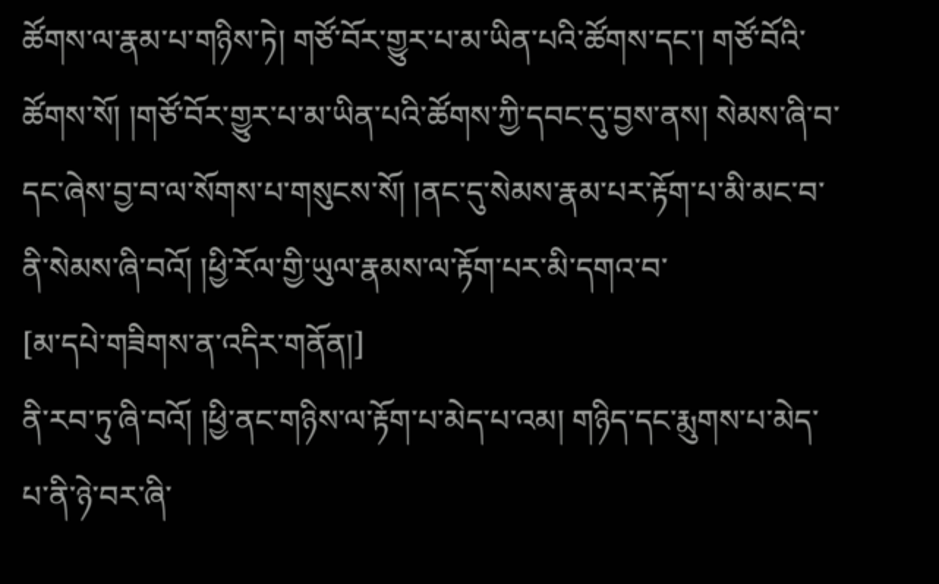ཚོགས་ལ་རྣམ་པ་གཉིས་ཏེ། གཙོ་བོར་གྱུར་པ་མ་ཡིན་པའི་ཚོགས་དང་། གཙོ་བོའི་ཚོགས་སོ། །གཙོ་བོར་གྱུར་པ་མ་ཡིན་པའི་ཚོགས་ཀྱི་དབང་དུ་བྱས་ནས། སེམས་ཞི་བ་དང་ཞེས་བྱ་བ་ལ་སོགས་པ་གསུངས་སོ། །ནང་དུ་སེམས་རྣམ་པར་རྟོག་པ་མི་མང་བ་ནི་སེམས་ཞི་བའོ། །ཕྱི་རོལ་གྱི་ཡུལ་རྣམས་ལ་རྟོག་པར་མི་དགའ་བ་
[མ་དཔེ་གཟིགས་ན་འདིར་གནོན།]
ནི་རབ་ཏུ་ཞི་བའོ། །ཕྱི་ནང་གཉིས་ལ་རྟོག་པ་མེད་པ་འམ། གཉིད་དང་རྨུགས་པ་མེད་པ་ནི་ཉེ་བར་ཞི་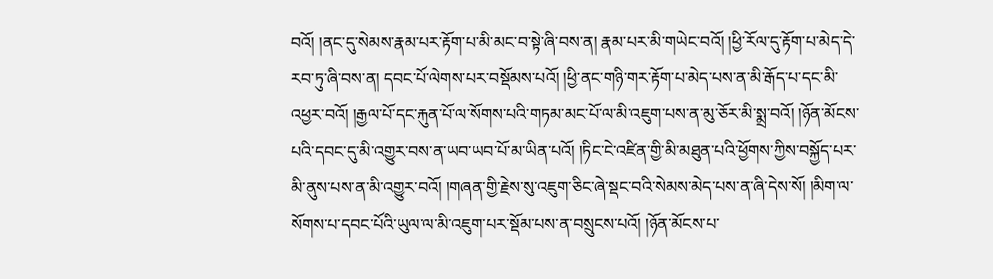བའོ། །ནང་དུ་སེམས་རྣམ་པར་རྟོག་པ་མི་མང་བ་སྟེ་ཞི་བས་ན། རྣམ་པར་མི་གཡེང་བའོ། །ཕྱི་རོལ་དུ་རྟོག་པ་མེད་དེ་རབ་ཏུ་ཞི་བས་ན། དབང་པོ་ལེགས་པར་བསྡོམས་པའོ། །ཕྱི་ནང་གཉི་གར་རྟོག་པ་མེད་པས་ན་མི་རྒོད་པ་དང་མི་འཕྱར་བའོ། །རྒྱལ་པོ་དང་རྐུན་པོ་ལ་སོགས་པའི་གཏམ་མང་པོ་ལ་མི་འཇུག་པས་ན་མུ་ཅོར་མི་སྨྲ་བའོ། །ཉོན་མོངས་པའི་དབང་དུ་མི་འགྱུར་བས་ན་ཡབ་ཡབ་པོ་མ་ཡིན་པའོ། །ཏིང་ངེ་འཛིན་གྱི་མི་མཐུན་པའི་ཕྱོགས་ཀྱིས་བསྐྱོད་པར་མི་ནུས་པས་ན་མི་འགྱུར་བའོ། །གཞན་གྱི་རྗེས་སུ་འཇུག་ཅིང་ཞེ་སྡང་བའི་སེམས་མེད་པས་ན་ཞི་དེས་སོ། །མིག་ལ་སོགས་པ་དབང་པོའི་ཡུལ་ལ་མི་འཇུག་པར་སྡོམ་པས་ན་བསྲུངས་པའོ། །ཉོན་མོངས་པ་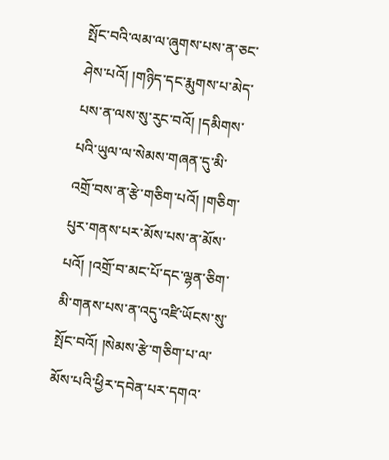སྤོང་བའི་ལམ་ལ་ཞུགས་པས་ན་ཅང་ཤེས་པའོ། །གཉིད་དང་རྨུགས་པ་མེད་པས་ན་ལས་སུ་རུང་བའོ། །དམིགས་པའི་ཡུལ་ལ་སེམས་གཞན་དུ་མི་འགྲོ་བས་ན་རྩེ་གཅིག་པའོ། །གཅིག་པུར་གནས་པར་མོས་པས་ན་མོས་པའོ། །འགྲོ་བ་མང་པོ་དང་ལྷན་ཅིག་མི་གནས་པས་ན་འདུ་འཛི་ཡོངས་སུ་སྤོང་བའོ། །སེམས་རྩེ་གཅིག་པ་ལ་མོས་པའི་ཕྱིར་དབེན་པར་དགའ་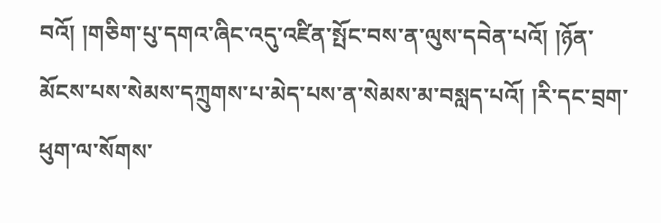བའོ། །གཅིག་པུ་དགའ་ཞིང་འདུ་འཛིན་སྤོང་བས་ན་ལུས་དབེན་པའོ། །ཉོན་མོངས་པས་སེམས་དཀྲུགས་པ་མེད་པས་ན་སེམས་མ་བསླད་པའོ། །རི་དང་བྲག་ཕུག་ལ་སོགས་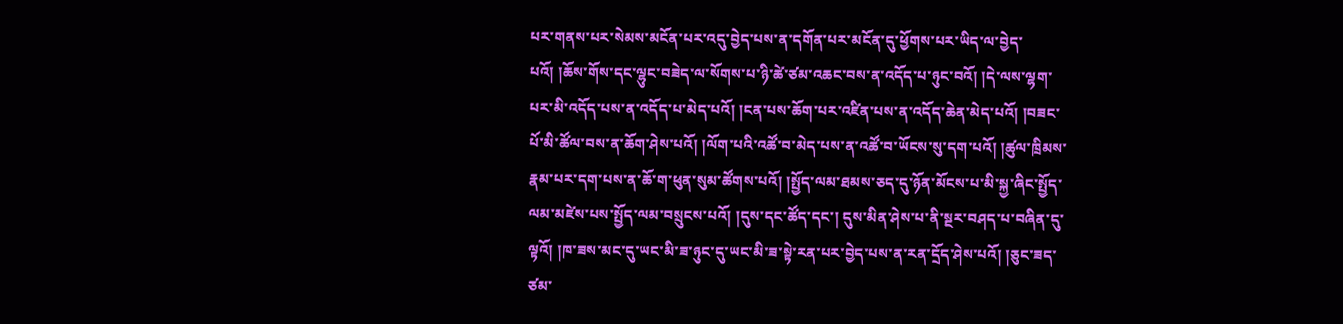པར་གནས་པར་སེམས་མངོན་པར་འདུ་བྱེད་པས་ན་དགོན་པར་མངོན་དུ་ཕྱོགས་པར་ཡིད་ལ་བྱེད་པའོ། །ཆོས་གོས་དང་ལྷུང་བཟེད་ལ་སོགས་པ་ཉི་ཚེ་ཙམ་འཆང་བས་ན་འདོད་པ་ཉུང་བའོ། །དེ་ལས་ལྷག་པར་མི་འདོད་པས་ན་འདོད་པ་མེད་པའོ། །ངན་པས་ཆོག་པར་འཛིན་པས་ན་འདོད་ཆེན་མེད་པའོ། །བཟང་པོ་མི་ཚོལ་བས་ན་ཆོག་ཤེས་པའོ། །ལོག་པའི་འཚོ་བ་མེད་པས་ན་འཚོ་བ་ཡོངས་སུ་དག་པའོ། །ཚུལ་ཁྲིམས་རྣམ་པར་དག་པས་ན་ཆོ་ག་ཕུན་སུམ་ཚོགས་པའོ། །སྤྱོད་ལམ་ཐམས་ཅད་དུ་ཉོན་མོངས་པ་མི་སྐྱ་ཞིང་སྤྱོད་ལམ་མཛེས་པས་སྤྱོད་ལམ་བསྲུངས་པའོ། །དུས་དང་ཚོད་དང་། དུས་མིན་ཤེས་པ་ནི་སྔར་བཤད་པ་བཞིན་དུ་ལྟའོ། །ཁ་ཟས་མང་དུ་ཡང་མི་ཟ་ཉུང་དུ་ཡང་མི་ཟ་སྟེ་རན་པར་བྱེད་པས་ན་རན་དྲོད་ཤེས་པའོ། །ཅུང་ཟད་ཙམ་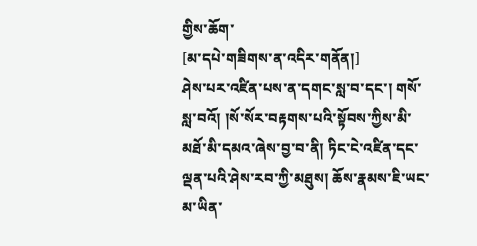གྱིས་ཆོག་
[མ་དཔེ་གཟིགས་ན་འདིར་གནོན།]
ཤེས་པར་འཛིན་པས་ན་དགང་སླ་བ་དང་། གསོ་སླ་བའོ། །སོ་སོར་བརྟགས་པའི་སྟོབས་ཀྱིས་མི་མཐོ་མི་དམའ་ཞེས་བྱ་བ་ནི། ཏིང་ངེ་འཛིན་དང་ལྡན་པའི་ཤེས་རབ་ཀྱི་མཐུས། ཆོས་རྣམས་ཇི་ཡང་མ་ཡིན་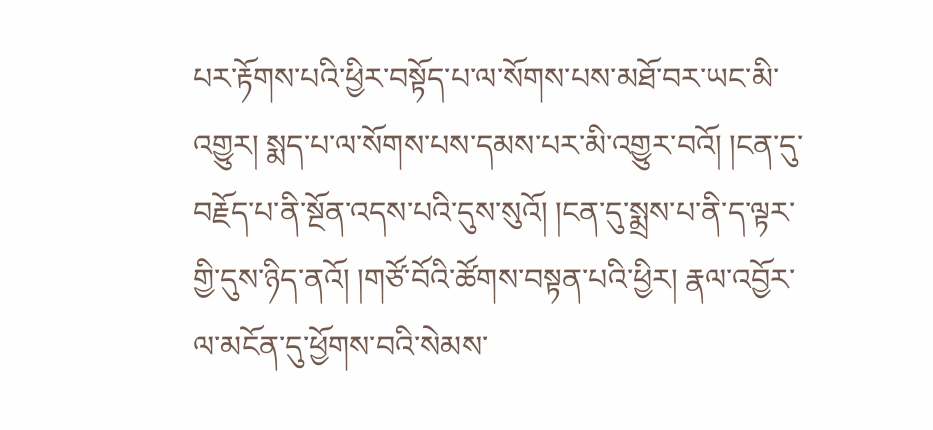པར་རྟོགས་པའི་ཕྱིར་བསྟོད་པ་ལ་སོགས་པས་མཐོ་བར་ཡང་མི་འགྱུར། སྨད་པ་ལ་སོགས་པས་དམས་པར་མི་འགྱུར་བའོ། །ངན་དུ་བརྗོད་པ་ནི་སྔོན་འདས་པའི་དུས་སུའོ། །ངན་དུ་སྨྲས་པ་ནི་ད་ལྟར་གྱི་དུས་ཉིད་ནའོ། །གཙོ་བོའི་ཚོགས་བསྟན་པའི་ཕྱིར། རྣལ་འབྱོར་ལ་མངོན་དུ་ཕྱོགས་བའི་སེམས་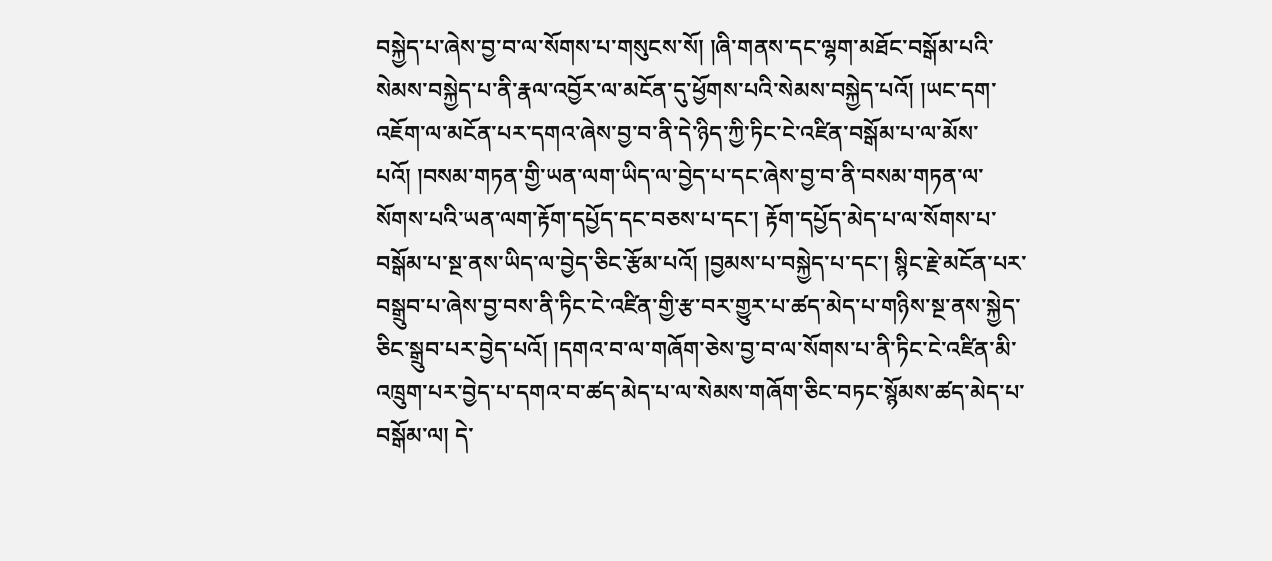བསྐྱེད་པ་ཞེས་བྱ་བ་ལ་སོགས་པ་གསུངས་སོ། །ཞི་གནས་དང་ལྷག་མཐོང་བསྒོམ་པའི་སེམས་བསྐྱེད་པ་ནི་རྣལ་འབྱོར་ལ་མངོན་དུ་ཕྱོགས་པའི་སེམས་བསྐྱེད་པའོ། །ཡང་དག་འཇོག་ལ་མངོན་པར་དགའ་ཞེས་བྱ་བ་ནི་དེ་ཉིད་ཀྱི་ཏིང་ངེ་འཛིན་བསྒོམ་པ་ལ་མོས་པའོ། །བསམ་གཏན་གྱི་ཡན་ལག་ཡིད་ལ་བྱེད་པ་དང་ཞེས་བྱ་བ་ནི་བསམ་གཏན་ལ་སོགས་པའི་ཡན་ལག་རྟོག་དཔྱོད་དང་བཅས་པ་དང་། རྟོག་དཔྱོད་མེད་པ་ལ་སོགས་པ་བསྒོམ་པ་སྔ་ནས་ཡིད་ལ་བྱེད་ཅིང་རྩོམ་པའོ། །བྱམས་པ་བསྐྱེད་པ་དང་། སྙིང་རྗེ་མངོན་པར་བསྒྲུབ་པ་ཞེས་བྱ་བས་ནི་ཏིང་ངེ་འཛིན་གྱི་རྩ་བར་གྱུར་པ་ཚད་མེད་པ་གཉིས་སྔ་ནས་སྐྱེད་ཅིང་སྒྲུབ་པར་བྱེད་པའོ། །དགའ་བ་ལ་གཞོག་ཅེས་བྱ་བ་ལ་སོགས་པ་ནི་ཏིང་ངེ་འཛིན་མི་འཁྲུག་པར་བྱེད་པ་དགའ་བ་ཚད་མེད་པ་ལ་སེམས་གཞོག་ཅིང་བཏང་སྙོམས་ཚད་མེད་པ་བསྒོམ་ལ། དེ་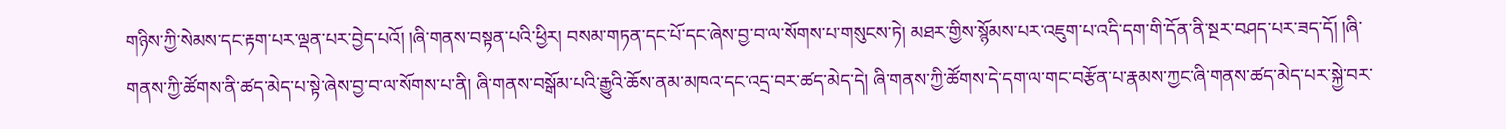གཉིས་ཀྱི་སེམས་དང་རྟག་པར་ལྡན་པར་བྱེད་པའོ། །ཞི་གནས་བསྟན་པའི་ཕྱིར། བསམ་གཏན་དང་པོ་དང་ཞེས་བྱ་བ་ལ་སོགས་པ་གསུངས་ཏེ། མཐར་གྱིས་སྙོམས་པར་འཇུག་པ་འདི་དག་གི་དོན་ནི་སྔར་བཤད་པར་ཟད་དོ། །ཞི་གནས་ཀྱི་ཚོགས་ནི་ཚད་མེད་པ་སྟེ་ཞེས་བྱ་བ་ལ་སོགས་པ་ནི། ཞི་གནས་བསྒོམ་པའི་རྒྱུའི་ཆོས་ནམ་མཁའ་དང་འདྲ་བར་ཚད་མེད་དེ། ཞི་གནས་ཀྱི་ཚོགས་དེ་དག་ལ་གང་བརྩོན་པ་རྣམས་ཀྱང་ཞི་གནས་ཚད་མེད་པར་སྐྱེ་བར་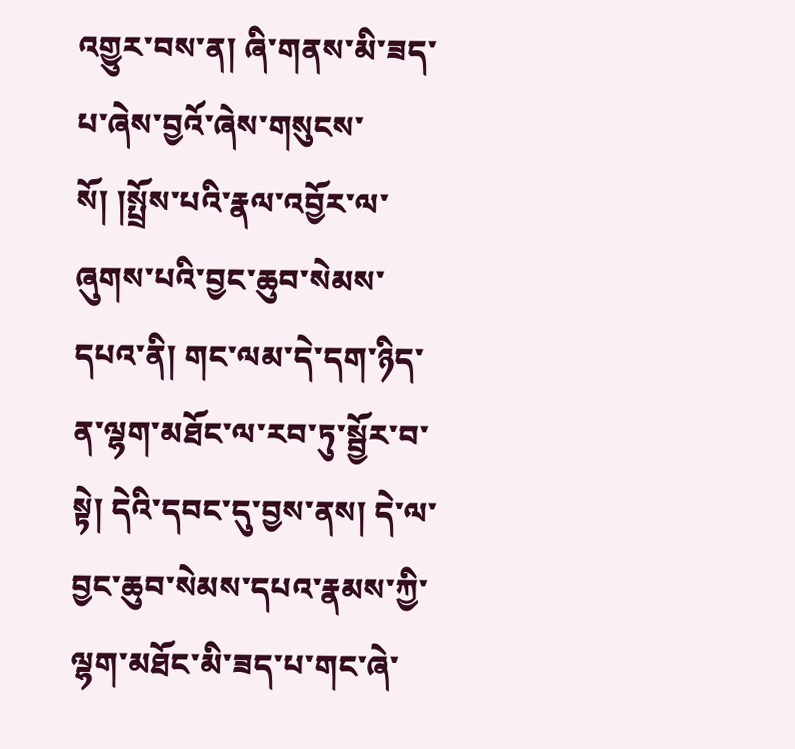འགྱུར་བས་ན། ཞི་གནས་མི་ཟད་པ་ཞེས་བྱའོ་ཞེས་གསུངས་སོ། །སྤྲོས་པའི་རྣལ་འབྱོར་ལ་ཞུགས་པའི་བྱང་ཆུབ་སེམས་དཔའ་ནི། གང་ལམ་དེ་དག་ཉིད་ན་ལྷག་མཐོང་ལ་རབ་ཏུ་སྦྱོར་བ་སྟེ། དེའི་དབང་དུ་བྱས་ནས། དེ་ལ་བྱང་ཆུབ་སེམས་དཔའ་རྣམས་ཀྱི་ལྷག་མཐོང་མི་ཟད་པ་གང་ཞེ་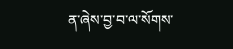ན་ཞེས་བྱ་བ་ལ་སོགས་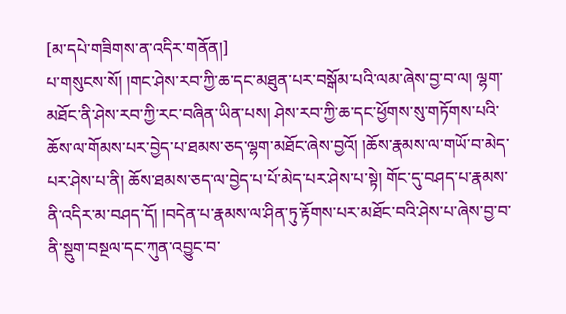[མ་དཔེ་གཟིགས་ན་འདིར་གནོན།]
པ་གསུངས་སོ། །གང་ཤེས་རབ་ཀྱི་ཆ་དང་མཐུན་པར་བསྒོམ་པའི་ལམ་ཞེས་བྱ་བ་ལ། ལྷག་མཐོང་ནི་ཤེས་རབ་ཀྱི་རང་བཞིན་ཡིན་པས། ཤེས་རབ་ཀྱི་ཆ་དང་ཕྱོགས་སུ་གཏོགས་པའི་ཆོས་ལ་གོམས་པར་བྱེད་པ་ཐམས་ཅད་ལྷག་མཐོང་ཞེས་བྱའོ། །ཆོས་རྣམས་ལ་གཡོ་བ་མེད་པར་ཤེས་པ་ནི། ཆོས་ཐམས་ཅད་ལ་བྱེད་པ་པོ་མེད་པར་ཤེས་པ་སྟེ། གོང་དུ་བཤད་པ་རྣམས་ནི་འདིར་མ་བཤད་དོ། །བདེན་པ་རྣམས་ལ་ཤིན་ཏུ་རྟོགས་པར་མཐོང་བའི་ཤེས་པ་ཞེས་བྱ་བ་ནི་སྡུག་བསྔལ་དང་ཀུན་འབྱུང་བ་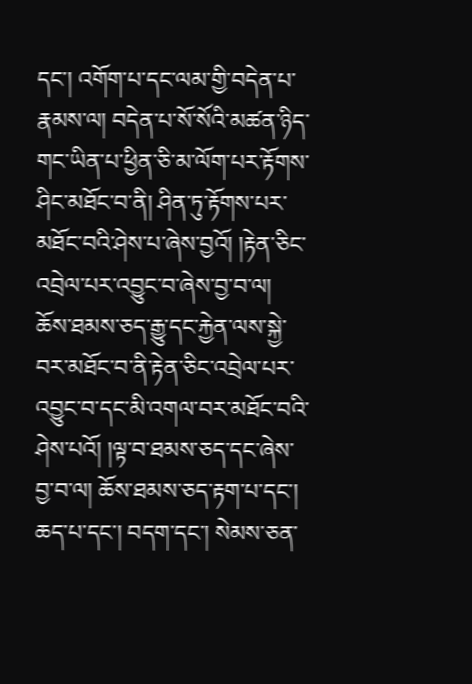དང་། འགོག་པ་དང་ལམ་གྱི་བདེན་པ་རྣམས་ལ། བདེན་པ་སོ་སོའི་མཚན་ཉིད་གང་ཡིན་པ་ཕྱིན་ཅི་མ་ལོག་པར་རྟོགས་ཤིང་མཐོང་བ་ནི། ཤིན་ཏུ་རྟོགས་པར་མཐོང་བའི་ཤེས་པ་ཞེས་བྱའོ། །རྟེན་ཅིང་འབྲེལ་པར་འབྱུང་བ་ཞེས་བྱ་བ་ལ། ཆོས་ཐམས་ཅད་རྒྱུ་དང་རྐྱེན་ལས་སྐྱེ་བར་མཐོང་བ་ནི་རྟེན་ཅིང་འབྲེལ་པར་འབྱུང་བ་དང་མི་འགལ་བར་མཐོང་བའི་ཤེས་པའོ། །ལྟ་བ་ཐམས་ཅད་དང་ཞེས་བྱ་བ་ལ། ཆོས་ཐམས་ཅད་རྟག་པ་དང་། ཆད་པ་དང་། བདག་དང་། སེམས་ཅན་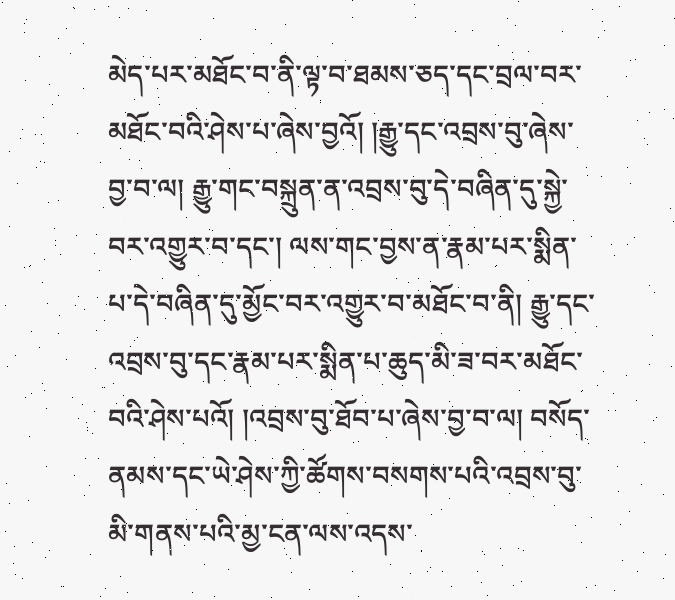མེད་པར་མཐོང་བ་ནི་ལྟ་བ་ཐམས་ཅད་དང་བྲལ་བར་མཐོང་བའི་ཤེས་པ་ཞེས་བྱའོ། །རྒྱུ་དང་འབྲས་བུ་ཞེས་བྱ་བ་ལ། རྒྱུ་གང་བསྐྲུན་ན་འབྲས་བུ་དེ་བཞིན་དུ་སྐྱེ་བར་འགྱུར་བ་དང་། ལས་གང་བྱས་ན་རྣམ་པར་སྨིན་པ་དེ་བཞིན་དུ་མྱོང་བར་འགྱུར་བ་མཐོང་བ་ནི། རྒྱུ་དང་འབྲས་བུ་དང་རྣམ་པར་སྨིན་པ་ཆུད་མི་ཟ་བར་མཐོང་བའི་ཤེས་པའོ། །འབྲས་བུ་ཐོབ་པ་ཞེས་བྱ་བ་ལ། བསོད་ནམས་དང་ཡེ་ཤེས་ཀྱི་ཚོགས་བསགས་པའི་འབྲས་བུ་མི་གནས་པའི་མྱ་ངན་ལས་འདས་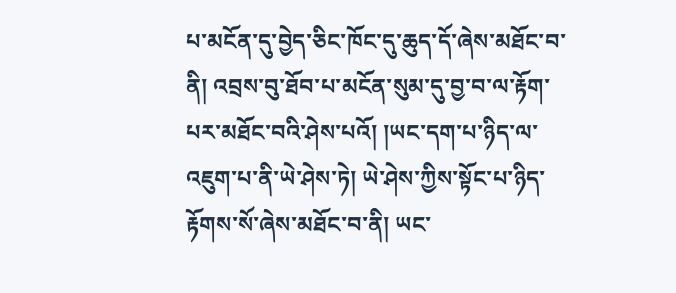པ་མངོན་དུ་བྱེད་ཅིང་ཁོང་དུ་ཆུད་དོ་ཞེས་མཐོང་བ་ནི། འབྲས་བུ་ཐོབ་པ་མངོན་སུམ་དུ་བྱ་བ་ལ་རྟོག་པར་མཐོང་བའི་ཤེས་པའོ། །ཡང་དག་པ་ཉིད་ལ་འཇུག་པ་ནི་ཡེ་ཤེས་ཏེ། ཡེ་ཤེས་ཀྱིས་སྟོང་པ་ཉིད་རྟོགས་སོ་ཞེས་མཐོང་བ་ནི། ཡང་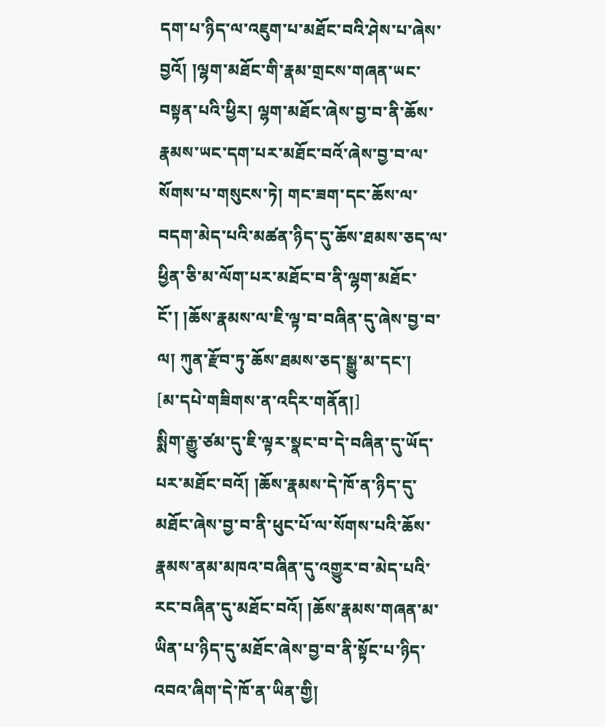དག་པ་ཉིད་ལ་འཇུག་པ་མཐོང་བའི་ཤེས་པ་ཞེས་བྱའོ། །ལྷག་མཐོང་གི་རྣམ་གྲངས་གཞན་ཡང་བསྟན་པའི་ཕྱིར། ལྷག་མཐོང་ཞེས་བྱ་བ་ནི་ཆོས་རྣམས་ཡང་དག་པར་མཐོང་བའོ་ཞེས་བྱ་བ་ལ་སོགས་པ་གསུངས་ཏེ། གང་ཟག་དང་ཆོས་ལ་བདག་མེད་པའི་མཚན་ཉིད་དུ་ཆོས་ཐམས་ཅད་ལ་ཕྱིན་ཅི་མ་ལོག་པར་མཐོང་བ་ནི་ལྷག་མཐོང་ངོ་། །ཆོས་རྣམས་ལ་ཇི་ལྟ་བ་བཞིན་དུ་ཞེས་བྱ་བ་ལ། ཀུན་རྫོབ་ཏུ་ཆོས་ཐམས་ཅད་སྒྱུ་མ་དང་།
[མ་དཔེ་གཟིགས་ན་འདིར་གནོན།]
སྨིག་རྒྱུ་ཙམ་དུ་ཇི་ལྟར་སྣང་བ་དེ་བཞིན་དུ་ཡོད་པར་མཐོང་བའོ། །ཆོས་རྣམས་དེ་ཁོ་ན་ཉིད་དུ་མཐོང་ཞེས་བྱ་བ་ནི་ཕུང་པོ་ལ་སོགས་པའི་ཆོས་རྣམས་ནམ་མཁའ་བཞིན་དུ་འགྱུར་བ་མེད་པའི་རང་བཞིན་དུ་མཐོང་བའོ། །ཆོས་རྣམས་གཞན་མ་ཡིན་པ་ཉིད་དུ་མཐོང་ཞེས་བྱ་བ་ནི་སྟོང་པ་ཉིད་འབའ་ཞིག་དེ་ཁོ་ན་ཡིན་གྱི།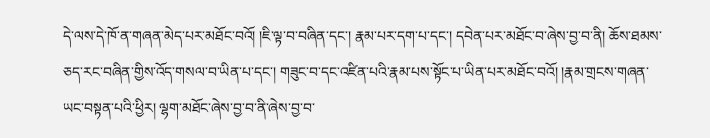དེ་ལས་དེ་ཁོ་ན་གཞན་མེད་པར་མཐོང་བའོ། །ཇི་ལྟ་བ་བཞིན་དང་། རྣམ་པར་དག་པ་དང་། དབེན་པར་མཐོང་བ་ཞེས་བྱ་བ་ནི། ཆོས་ཐམས་ཅད་རང་བཞིན་གྱིས་འོད་གསལ་བ་ཡིན་པ་དང་། གཟུང་བ་དང་འཛིན་པའི་རྣམ་པས་སྟོང་པ་ཡིན་པར་མཐོང་བའོ། །རྣམ་གྲངས་གཞན་ཡང་བསྟན་པའི་ཕྱིར། ལྷག་མཐོང་ཞེས་བྱ་བ་ནི་ཞེས་བྱ་བ་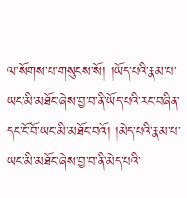ལ་སོགས་པ་གསུངས་སོ། །ཡོད་པའི་རྣམ་པ་ཡང་མི་མཐོང་ཞེས་བྱ་བ་ནི་ཡོད་པའི་རང་བཞིན་དང་ངོ་བོ་ཡང་མི་མཐོང་བའོ། །མེད་པའི་རྣམ་པ་ཡང་མི་མཐོང་ཞེས་བྱ་བ་ནི་མེད་པའི་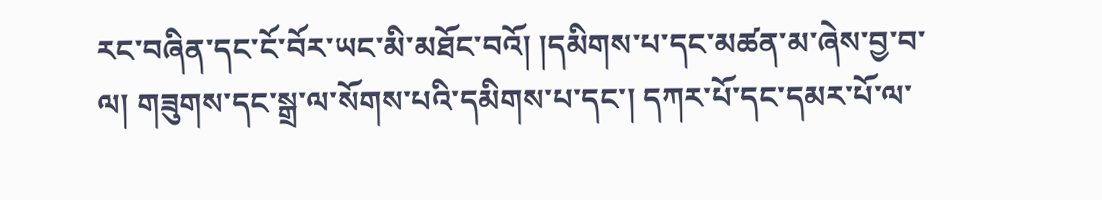རང་བཞིན་དང་ངོ་བོར་ཡང་མི་མཐོང་བའོ། །དམིགས་པ་དང་མཚན་མ་ཞེས་བྱ་བ་ལ། གཟུགས་དང་སྒྲ་ལ་སོགས་པའི་དམིགས་པ་དང་། དཀར་པོ་དང་དམར་པོ་ལ་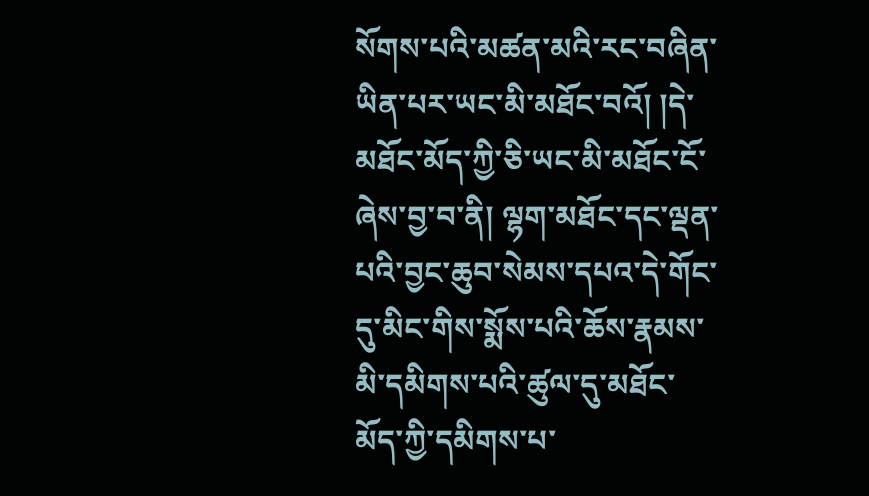སོགས་པའི་མཚན་མའི་རང་བཞིན་ཡིན་པར་ཡང་མི་མཐོང་བའོ། །དེ་མཐོང་མོད་ཀྱི་ཅི་ཡང་མི་མཐོང་ངོ་ཞེས་བྱ་བ་ནི། ལྷག་མཐོང་དང་ལྡན་པའི་བྱང་ཆུབ་སེམས་དཔའ་དེ་གོང་དུ་མིང་གིས་སྨོས་པའི་ཆོས་རྣམས་མི་དམིགས་པའི་ཚུལ་དུ་མཐོང་མོད་ཀྱི་དམིགས་པ་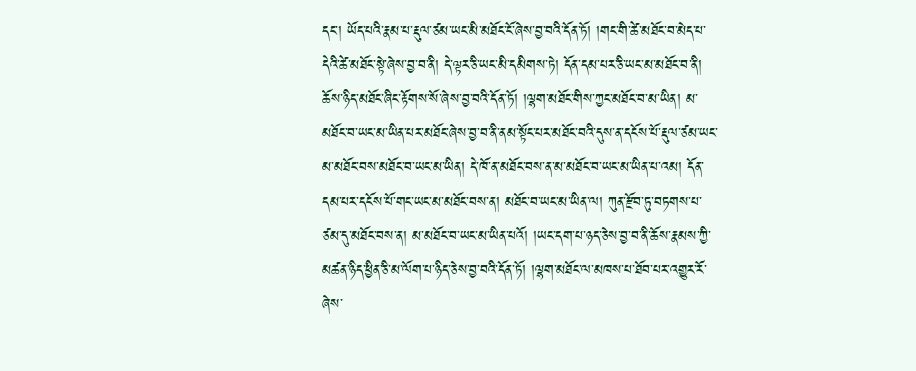དང་། ཡོད་པའི་རྣམ་པ་རྡུལ་ཙམ་ཡང་མི་མཐོང་ངོ་ཞེས་བྱ་བའི་དོན་ཏོ། །གང་གི་ཚེ་མཐོང་བ་མེད་པ་དེའི་ཚེ་མཐོང་སྟེ་ཞེས་བྱ་བ་ནི། དེ་ལྟར་ཅི་ཡང་མི་དམིགས་ཏེ། དོན་དམ་པར་ཅི་ཡང་མ་མཐོང་བ་ནི། ཆོས་ཉིད་མཐོང་ཞིང་རྟོགས་སོ་ཞེས་བྱ་བའི་དོན་ཏོ། །ལྷག་མཐོང་གིས་ཀྱང་མཐོང་བ་མ་ཡིན། མ་མཐོང་བ་ཡང་མ་ཡིན་པར་མཐོང་ཞེས་བྱ་བ་ནི་ནམ་སྟོང་པར་མཐོང་བའི་དུས་ན་དངོས་པོ་རྡུལ་ཙམ་ཡང་མ་མཐོང་བས་མཐོང་བ་ཡང་མ་ཡིན། དེ་ཁོ་ན་མཐོང་བས་ན་མ་མཐོང་བ་ཡང་མ་ཡིན་པ་འམ། དོན་དམ་པར་དངོས་པོ་གང་ཡང་མ་མཐོང་བས་ན། མཐོང་བ་ཡང་མ་ཡིན་ལ། ཀུན་རྫོབ་ཏུ་བཏགས་པ་ཙམ་དུ་མཐོང་བས་ན། མ་མཐོང་བ་ཡང་མ་ཡིན་པའོ། །ཡང་དག་པ་ཉད་ཅེས་བྱ་བ་ནི་ཆོས་རྣམས་ཀྱི་མཚན་ཉིད་ཕྱིན་ཅི་མ་ལོག་པ་ཉིད་ཅེས་བྱ་བའི་དོན་ཏོ། །ལྷག་མཐོང་ལ་མཁས་པ་ཐོབ་པར་འགྱུར་རོ་ཞེས་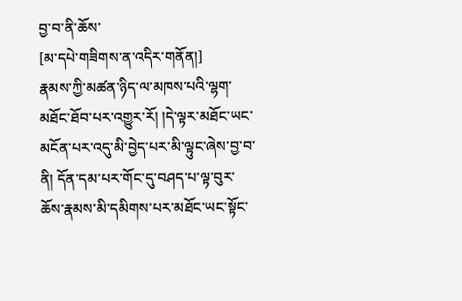བྱ་བ་ནི་ཆོས་
[མ་དཔེ་གཟིགས་ན་འདིར་གནོན།]
རྣམས་ཀྱི་མཚན་ཉིད་ལ་མཁས་པའི་ལྷག་མཐོང་ཐོབ་པར་འགྱུར་རོ། །དེ་ལྟར་མཐོང་ཡང་མངོན་པར་འདུ་མི་བྱེད་པར་མི་ལྟུང་ཞེས་བྱ་བ་ནི། དོན་དམ་པར་གོང་དུ་བཤད་པ་ལྟ་བུར་ཆོས་རྣམས་མི་དམིགས་པར་མཐོང་ཡང་སྟོང་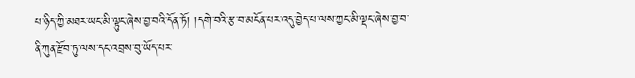པ་ཉིད་ཀྱི་མཐར་ཡང་མི་ལྟུང་ཞེས་བྱ་བའི་དོན་ཏོ། །དགེ་བའི་རྩ་བ་མངོན་པར་འདུ་བྱེད་པ་ལས་ཀྱང་མི་ལྡང་ཞེས་བྱ་བ་ནི་ཀུན་རྫོབ་ཏུ་ལས་དང་འབྲས་བུ་ཡོད་པར་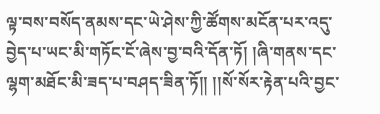ལྟ་བས་བསོད་ནམས་དང་ཡེ་ཤེས་ཀྱི་ཚོགས་མངོན་པར་འདུ་བྱེད་པ་ཡང་མི་གཏོང་ངོ་ཞེས་བྱ་བའི་དོན་ཏོ། །ཞི་གནས་དང་ལྷག་མཐོང་མི་ཟད་པ་བཤད་ཟིན་ཏོ།། །།སོ་སོར་རྟེན་པའི་བྱང་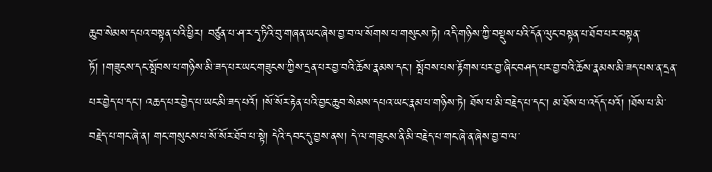ཆུབ་སེམས་དཔའ་བསྟན་པའི་ཕྱིར། བཙུན་པ་ཤ་ར་དྭ་ཏིའི་བུ་གཞན་ཡང་ཞེས་བྱ་བ་ལ་སོགས་པ་གསུངས་ཏེ། འདི་གཉིས་ཀྱི་བསྡུས་པའི་དོན་ལུང་བསྟན་པ་ཐོབ་པར་བསྟན་ཏོ། །གཟུངས་དང་སྤོབས་པ་གཉིས་མི་ཟད་པར་ཡང་གཟུངས་ཀྱིས་དྲན་པར་བྱ་བའི་ཆོས་རྣམས་དང་། སྤོབས་པས་རྟོགས་པར་བྱ་ཞིང་བཤད་པར་བྱ་བའི་ཆོས་རྣམས་མི་ཟད་པས་ན་དྲན་པར་བྱེད་པ་དང་། འཆད་པར་བྱེད་པ་ཡང་མི་ཟད་པའོ། །སོ་སོར་རྟེན་པའི་བྱང་ཆུབ་སེམས་དཔའ་ཡང་རྣམ་པ་གཉིས་ཏེ། ཐོས་པ་མི་བརྗེད་པ་དང་། མ་ཐོས་པ་འདོད་པའོ། །ཐོས་པ་མི་བརྗེད་པ་གང་ཞེ་ན། གང་གསུངས་པ་སོ་སོར་ཐོབ་པ་སྟེ། དེའི་དབང་དུ་བྱས་ནས། དེ་ལ་གཟུངས་ནི་མི་བརྗེད་པ་གང་ཞེ་ན་ཞེས་བྱ་བ་ལ་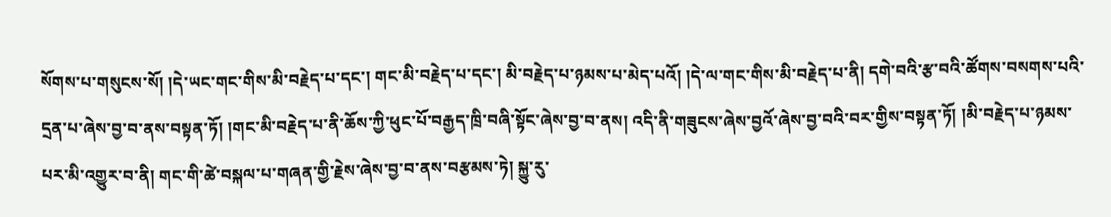སོགས་པ་གསུངས་སོ། །དེ་ཡང་གང་གིས་མི་བརྗེད་པ་དང་། གང་མི་བརྗེད་པ་དང་། མི་བརྗེད་པ་ཉམས་པ་མེད་པའོ། །དེ་ལ་གང་གིས་མི་བརྗེད་པ་ནི། དགེ་བའི་རྩ་བའི་ཚོགས་བསགས་པའི་དྲན་པ་ཞེས་བྱ་བ་ནས་བསྟན་ཏོ། །གང་མི་བརྗེད་པ་ནི་ཆོས་ཀྱི་ཕུང་པོ་བརྒྱད་ཁྲི་བཞི་སྟོང་ཞེས་བྱ་བ་ནས། འདི་ནི་གཟུངས་ཞེས་བྱའོ་ཞེས་བྱ་བའི་བར་གྱིས་བསྟན་ཏོ། །མི་བརྗེད་པ་ཉམས་པར་མི་འགྱུར་བ་ནི། གང་གི་ཚེ་བསྐལ་པ་གཞན་གྱི་རྗེས་ཞེས་བྱ་བ་ནས་བརྩམས་ཏེ། སྐྱུ་རུ་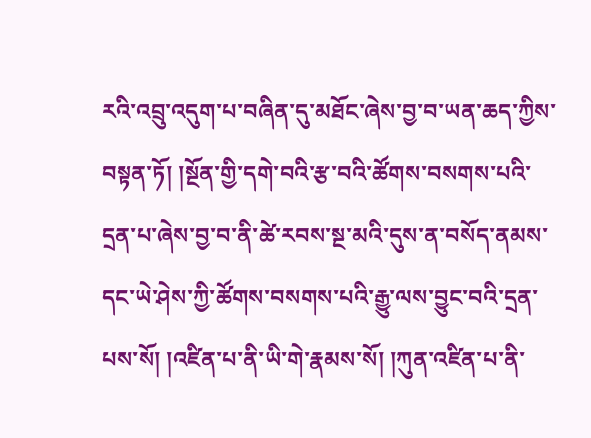རའི་འབྲུ་འདུག་པ་བཞིན་དུ་མཐོང་ཞེས་བྱ་བ་ཡན་ཆད་ཀྱིས་བསྟན་ཏོ། །སྔོན་གྱི་དགེ་བའི་རྩ་བའི་ཚོགས་བསགས་པའི་དྲན་པ་ཞེས་བྱ་བ་ནི་ཚེ་རབས་སྔ་མའི་དུས་ན་བསོད་ནམས་དང་ཡེ་ཤེས་ཀྱི་ཚོགས་བསགས་པའི་རྒྱུ་ལས་བྱུང་བའི་དྲན་པས་སོ། །འཛིན་པ་ནི་ཡི་གེ་རྣམས་སོ། །ཀུན་འཛིན་པ་ནི་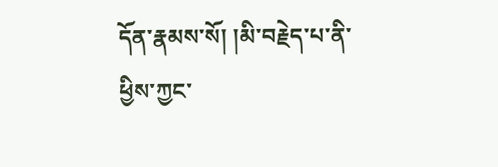དོན་རྣམས་སོ། །མི་བརྗེད་པ་ནི་ཕྱིས་ཀྱང་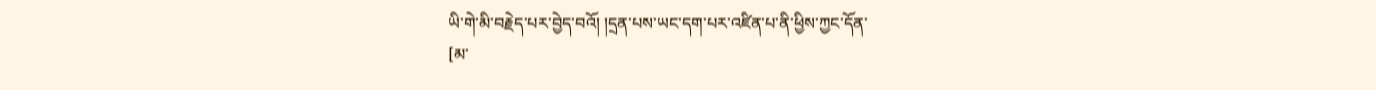ཡི་གེ་མི་བརྗེད་པར་བྱེད་བའོ། །དྲན་པས་ཡང་དག་པར་འཛིན་པ་ནི་ཕྱིས་ཀྱང་དོན་
[མ་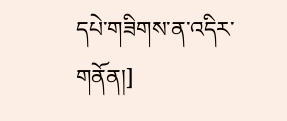དཔེ་གཟིགས་ན་འདིར་གནོན།]